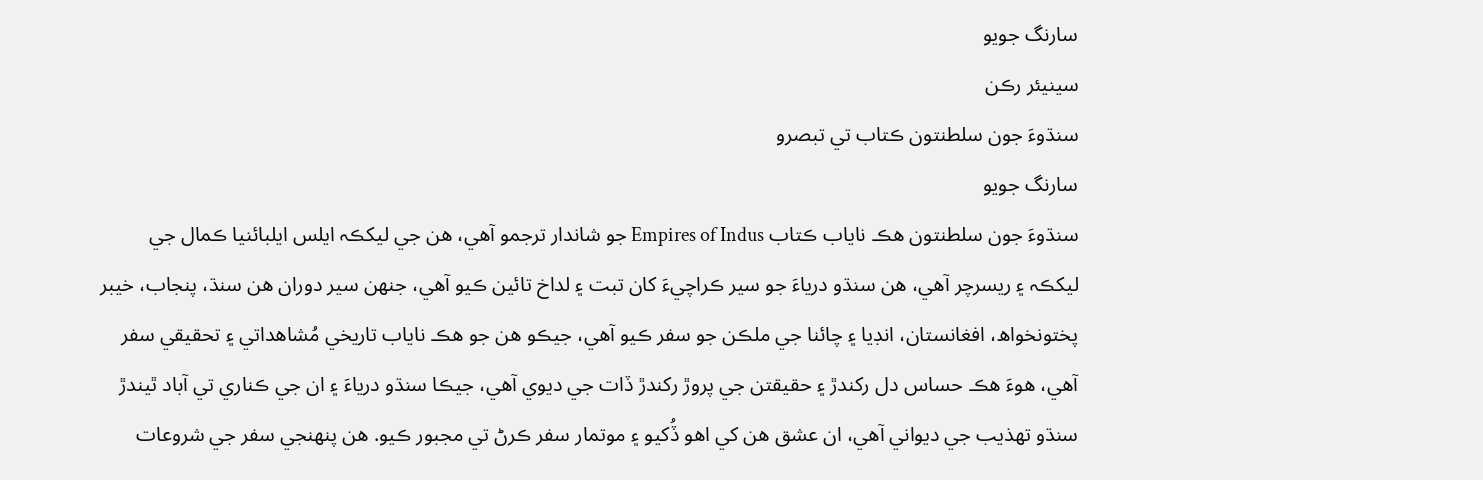سارنگ جويو
سينيئر رڪن
سنڌوءَ جون سلطنتون ڪتاب تي تبصرو
سارنگ جويو
سنڌوءَ جون سلطنتون ھڪ ناياب ڪتاب Empires of Indus جو شاندار ترجمو آھي، ھن جي ليکڪہ ايلس ايلبائنيا ڪمال جي ليکڪہ ۽ ريسرچر آھي، ھن سنڌو درياءَ جو سير ڪراچيءَ کان تبت ۽ لداخ تائين ڪيو آھي، جنھن سير دوران ھن سنڌ، پنجاب، خيبر پختونخواھ، افغانستان، انڊيا ۽ چائنا جي ملڪن جو سفر ڪيو آھي، جيڪو ھن جو ھڪ ناياب تاريخي مُشاھداتي ۽ تحقيقي سفر آھي، ھوءَ ھڪ حساس دل رکندڙ ۽ حقيقتن جي پروڙ رکندڙ ڏات جي ديوي آھي، جيڪا سنڌو درياءَ ۽ ان جي ڪناري تي آباد ٿيندڙ سنڌو تھذيب جي ديواني آھي، ان عشق ھن کي اھو ڏُکيو ۽ موتمار سفر ڪرڻ تي مجبور ڪيو. ھن پنھنجي سفر جي شروعات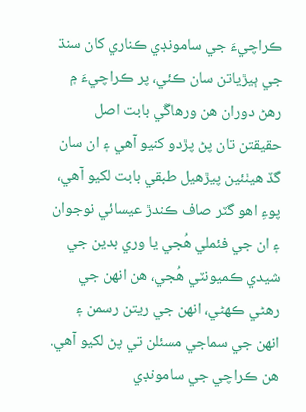ڪراچيءَ جي سامونڊي ڪناري کان سنڌ جي ٻيڙياتن سان ڪئي، پر ڪراچيءَ ۾ رھڻ دوران ھن ورھاڱي بابت اصل حقيقتن تان پڻ پڙدو کنيو آھي ۽ ان سان گڏ ھيٺئين پيڙھيل طبقي بابت لکيو آھي، پوءِ اھو گٽر صاف ڪندڙ عيسائي نوجوان ۽ ان جي فئملي ھُجي يا وري بدين جي شيدي ڪميونٽي ھُجي، ھن انھن جي رھڻي ڪھڻي، انھن جي ريتن رسمن ۽ انھن جي سماجي مسئلن تي پڻ لکيو آھي. ھن ڪراچي جي سامونڊي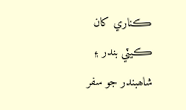ڪناري کان ڪيٽي بندر ۽ شاھبندر جو سفر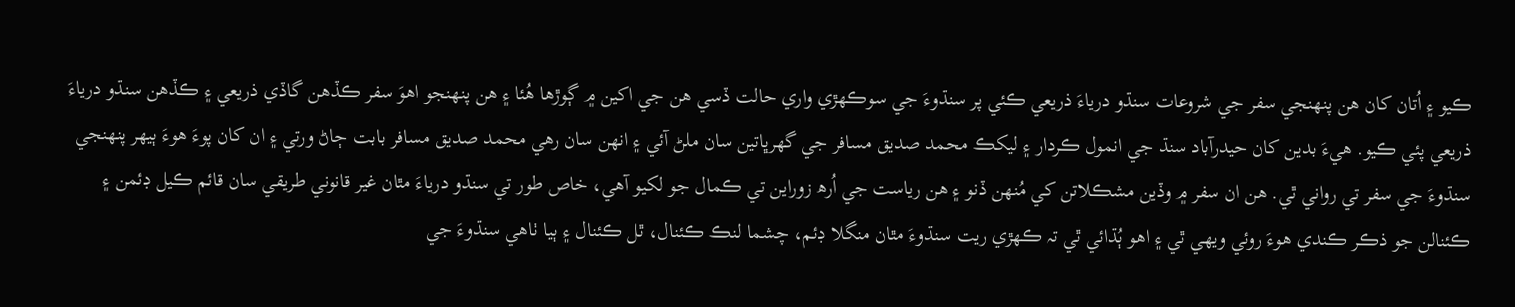ڪيو ۽ اُتان کان ھن پنھنجي سفر جي شروعات سنڌو درياءَ ذريعي ڪئي پر سنڌوءَ جي سوڪھڙي واري حالت ڏسي ھن جي اکين ۾ ڳوڙھا ھُئا ۽ ھن پنھنجو اھوَ سفر ڪڏھن گاڏي ذريعي ۽ ڪڏھن سنڌو درياءَ ذريعي پئي ڪيو. ھيءَ بدين کان حيدرآباد سنڌ جي انمول ڪردار ۽ ليکڪ محمد صديق مسافر جي گھرڀاتين سان ملڻ آئي ۽ انھن سان رھي محمد صديق مسافر بابت ڄاڻ ورتي ۽ ان کان پوءَ ھوءَ ٻيھر پنھنجي سنڌوءَ جي سفر تي رواني ٿي. ھن ان سفر ۾ وڏين مشڪلاتن کي مُنھن ڏنو ۽ ھن رياست جي اُرھ زوراين تي ڪمال جو لکيو آھي، خاص طور تي سنڌو درياءَ مٿان غير قانوني طريقي سان قائم ڪيل ڊئمن ۽ ڪئنالن جو ذڪر ڪندي ھوءَ روئي ويھي ٿي ۽ اھو ٻُڌائي ٿي تہ ڪھڙي ريت سنڌوءَ مٿان منگلا ڊئم، چشما لنڪ ڪئنال، ٿل ڪئنال ۽ ٻيا ٺاھي سنڌوءَ جي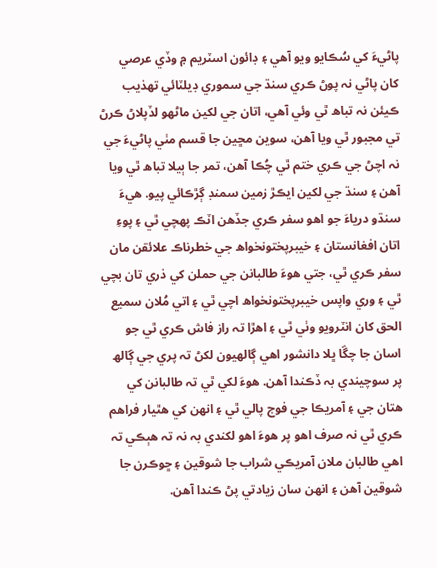پاڻيءَ کي سُڪايو ويو آھي ۽ ڊائون اسٽريم ۾ وڏي عرصي کان پاڻي نہ پوڻ ڪري سنڌ جي سموري ڊيلٽائي تھذيب ڪيئن نہ تباھ ٿي وئي آھي، اتان جي لکين ماڻھو لڏپلاڻ ڪرڻ تي مجبور ٿي ويا آھن، سوين مڇين جا قسم مٺي پاڻيءَ جي نہ اچڻ جي ڪري ختم ٿي چُڪا آھن، تمر جا ٻيلا تباھ ٿي ويا آھن ۽ سنڌ جي لکين ايڪڙ زمين سمنڊ ڳڙڪائي پيو. ھيءَ سنڌو درياءَ جو اھو سفر ڪري جڏھن اٽڪ پھچي ٿي ۽ پوءِ اتان افغانستان ۽ خيبرپختونخواھ جي خطرناڪ علائقن مان سفر ڪري ٿي، جتي ھوءَ طالبانن جي حملن کي ذري تان بچي ٿي ۽ وري واپس خيبرپختونخواھ اچي ٿي ۽ اتي مُلان سميع الحق کان انٽرويو وٺي ٿي ۽ اھڙا تہ راز فاش ڪري ٿي جو اسان جا چڱا ڀلا دانشور اھي ڳالھيون لکڻ تہ پري جي ڳالھ پر سوچيندي بہ ڏڪندا آھن. ھوءَ لکي ٿي تہ طالبانن کي ھتان جي ۽ آمريڪا جي فوج پالي ٿي ۽ انھن کي ھٿيار فراھم ڪري ٿي نہ صرف اھو پر ھوءَ اھو لکندي بہ نہ تہ ھٻڪي تہ اھي طالبان ملان آمريڪي شراب جا شوقين ۽ ڇوڪرن جا شوقين آھن ۽ انھن سان زيادتي پڻ ڪندا آھن.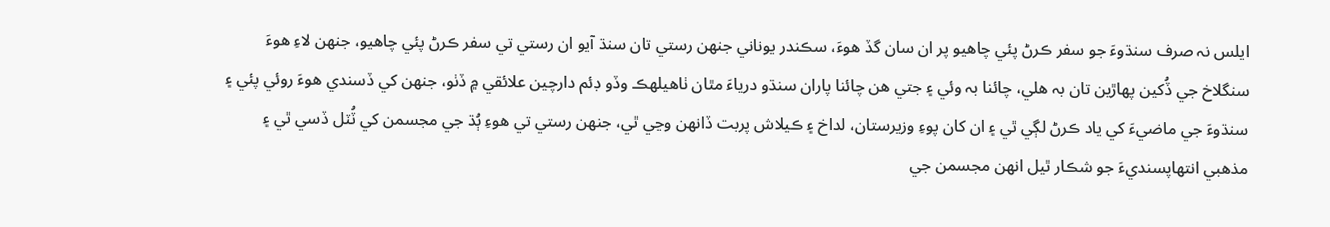ايلس نہ صرف سنڌوءَ جو سفر ڪرڻ پئي چاھيو پر ان سان گڏ ھوءَ، سڪندر يوناني جنھن رستي تان سنڌ آيو ان رستي تي سفر ڪرڻ پئي چاھيو، جنھن لاءِ ھوءَ سنگلاخ جي ڏُکين پھاڙين تان بہ ھلي، چائنا بہ وئي ۽ جتي ھن چائنا پاران سنڌو درياءَ مٿان ٺاھيلھڪ وڏو ڊئم دارچين علائقي ۾ ڏٺو، جنھن کي ڏسندي ھوءَ روئي پئي ۽ سنڌوءَ جي ماضيءَ کي ياد ڪرڻ لڳي ٿي ۽ ان کان پوءِ وزيرستان، لداخ ۽ ڪيلاش پربت ڏانھن وڃي ٿي، جنھن رستي تي ھوءِ ٻُڌ جي مجسمن کي ٽُٽل ڏسي ٿي ۽ مذھبي انتھاپسنديءَ جو شڪار ٿيل انھن مجسمن جي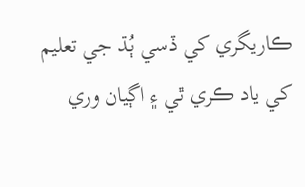ڪاريگري کي ڏسي ٻُڌ جي تعليم کي ياد ڪري ٿي ۽ اڳيان وري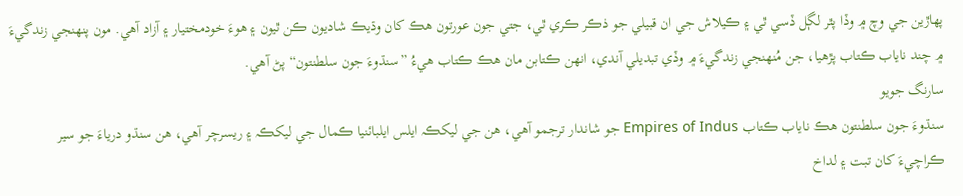پھاڙين جي وچ ۾ وڏا پٿر لڳل ڏسي ٿي ۽ ڪيلاش جي ان قبيلي جو ذڪر ڪري ٿي، جتي جون عورتون ھڪ کان وڌيڪ شاديون ڪن ٿيون ۽ ھوءَ خودمختيار ۽ آزاد آھي. مون پنھنجي زندگيءَ ۾ چند ناياب ڪتاب پڙھيا، جن مُنھنجي زندگيءَ ۾ وڏي تبديلي آندي، انھن ڪتابن مان ھڪ ڪتاب ھيءُ ”سنڌوءَ جون سلطنتون“ پڻ آھي.
سارنگ جويو
سنڌوءَ جون سلطنتون ھڪ ناياب ڪتاب Empires of Indus جو شاندار ترجمو آھي، ھن جي ليکڪہ ايلس ايلبائنيا ڪمال جي ليکڪہ ۽ ريسرچر آھي، ھن سنڌو درياءَ جو سير ڪراچيءَ کان تبت ۽ لداخ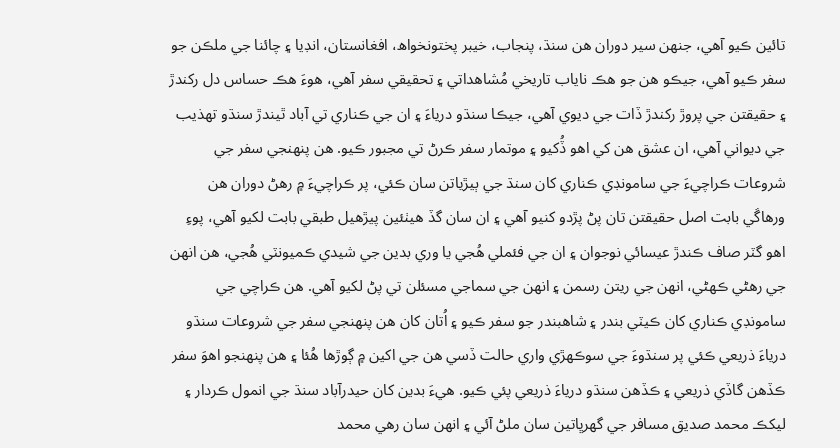تائين ڪيو آھي، جنھن سير دوران ھن سنڌ، پنجاب، خيبر پختونخواھ، افغانستان، انڊيا ۽ چائنا جي ملڪن جو سفر ڪيو آھي، جيڪو ھن جو ھڪ ناياب تاريخي مُشاھداتي ۽ تحقيقي سفر آھي، ھوءَ ھڪ حساس دل رکندڙ ۽ حقيقتن جي پروڙ رکندڙ ڏات جي ديوي آھي، جيڪا سنڌو درياءَ ۽ ان جي ڪناري تي آباد ٿيندڙ سنڌو تھذيب جي ديواني آھي، ان عشق ھن کي اھو ڏُکيو ۽ موتمار سفر ڪرڻ تي مجبور ڪيو. ھن پنھنجي سفر جي شروعات ڪراچيءَ جي سامونڊي ڪناري کان سنڌ جي ٻيڙياتن سان ڪئي، پر ڪراچيءَ ۾ رھڻ دوران ھن ورھاڱي بابت اصل حقيقتن تان پڻ پڙدو کنيو آھي ۽ ان سان گڏ ھيٺئين پيڙھيل طبقي بابت لکيو آھي، پوءِ اھو گٽر صاف ڪندڙ عيسائي نوجوان ۽ ان جي فئملي ھُجي يا وري بدين جي شيدي ڪميونٽي ھُجي، ھن انھن جي رھڻي ڪھڻي، انھن جي ريتن رسمن ۽ انھن جي سماجي مسئلن تي پڻ لکيو آھي. ھن ڪراچي جي سامونڊي ڪناري کان ڪيٽي بندر ۽ شاھبندر جو سفر ڪيو ۽ اُتان کان ھن پنھنجي سفر جي شروعات سنڌو درياءَ ذريعي ڪئي پر سنڌوءَ جي سوڪھڙي واري حالت ڏسي ھن جي اکين ۾ ڳوڙھا ھُئا ۽ ھن پنھنجو اھوَ سفر ڪڏھن گاڏي ذريعي ۽ ڪڏھن سنڌو درياءَ ذريعي پئي ڪيو. ھيءَ بدين کان حيدرآباد سنڌ جي انمول ڪردار ۽ ليکڪ محمد صديق مسافر جي گھرڀاتين سان ملڻ آئي ۽ انھن سان رھي محمد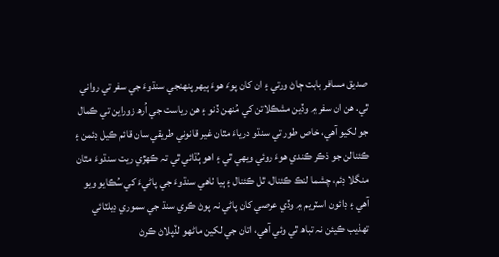صديق مسافر بابت ڄاڻ ورتي ۽ ان کان پوءَ ھوءَ ٻيھر پنھنجي سنڌوءَ جي سفر تي رواني ٿي. ھن ان سفر ۾ وڏين مشڪلاتن کي مُنھن ڏنو ۽ ھن رياست جي اُرھ زوراين تي ڪمال جو لکيو آھي، خاص طور تي سنڌو درياءَ مٿان غير قانوني طريقي سان قائم ڪيل ڊئمن ۽ ڪئنالن جو ذڪر ڪندي ھوءَ روئي ويھي ٿي ۽ اھو ٻُڌائي ٿي تہ ڪھڙي ريت سنڌوءَ مٿان منگلا ڊئم، چشما لنڪ ڪئنال، ٿل ڪئنال ۽ ٻيا ٺاھي سنڌوءَ جي پاڻيءَ کي سُڪايو ويو آھي ۽ ڊائون اسٽريم ۾ وڏي عرصي کان پاڻي نہ پوڻ ڪري سنڌ جي سموري ڊيلٽائي تھذيب ڪيئن نہ تباھ ٿي وئي آھي، اتان جي لکين ماڻھو لڏپلاڻ ڪرڻ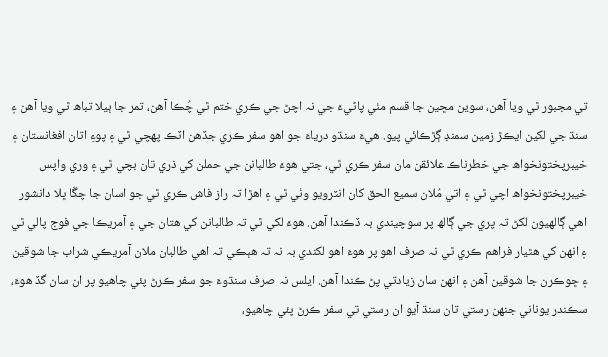تي مجبور ٿي ويا آھن، سوين مڇين جا قسم مٺي پاڻيءَ جي نہ اچڻ جي ڪري ختم ٿي چُڪا آھن، تمر جا ٻيلا تباھ ٿي ويا آھن ۽ سنڌ جي لکين ايڪڙ زمين سمنڊ ڳڙڪائي پيو. ھيءَ سنڌو درياءَ جو اھو سفر ڪري جڏھن اٽڪ پھچي ٿي ۽ پوءِ اتان افغانستان ۽ خيبرپختونخواھ جي خطرناڪ علائقن مان سفر ڪري ٿي، جتي ھوءَ طالبانن جي حملن کي ذري تان بچي ٿي ۽ وري واپس خيبرپختونخواھ اچي ٿي ۽ اتي مُلان سميع الحق کان انٽرويو وٺي ٿي ۽ اھڙا تہ راز فاش ڪري ٿي جو اسان جا چڱا ڀلا دانشور اھي ڳالھيون لکڻ تہ پري جي ڳالھ پر سوچيندي بہ ڏڪندا آھن. ھوءَ لکي ٿي تہ طالبانن کي ھتان جي ۽ آمريڪا جي فوج پالي ٿي ۽ انھن کي ھٿيار فراھم ڪري ٿي نہ صرف اھو پر ھوءَ اھو لکندي بہ نہ تہ ھٻڪي تہ اھي طالبان ملان آمريڪي شراب جا شوقين ۽ ڇوڪرن جا شوقين آھن ۽ انھن سان زيادتي پڻ ڪندا آھن. ايلس نہ صرف سنڌوءَ جو سفر ڪرڻ پئي چاھيو پر ان سان گڏ ھوءَ، سڪندر يوناني جنھن رستي تان سنڌ آيو ان رستي تي سفر ڪرڻ پئي چاھيو،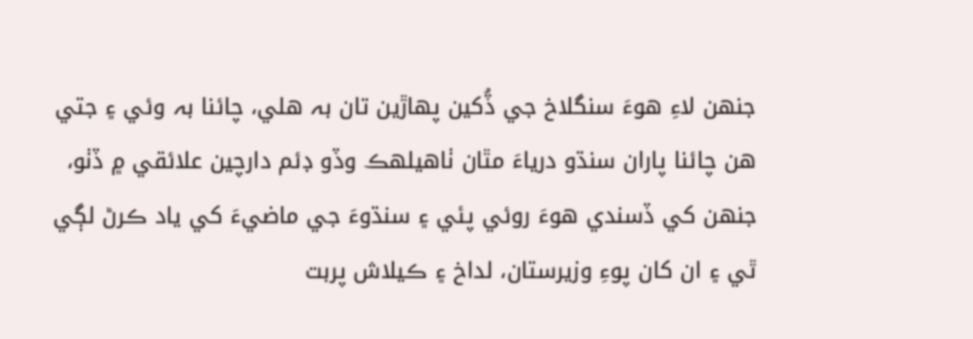جنھن لاءِ ھوءَ سنگلاخ جي ڏُکين پھاڙين تان بہ ھلي، چائنا بہ وئي ۽ جتي ھن چائنا پاران سنڌو درياءَ مٿان ٺاھيلھڪ وڏو ڊئم دارچين علائقي ۾ ڏٺو، جنھن کي ڏسندي ھوءَ روئي پئي ۽ سنڌوءَ جي ماضيءَ کي ياد ڪرڻ لڳي ٿي ۽ ان کان پوءِ وزيرستان، لداخ ۽ ڪيلاش پربت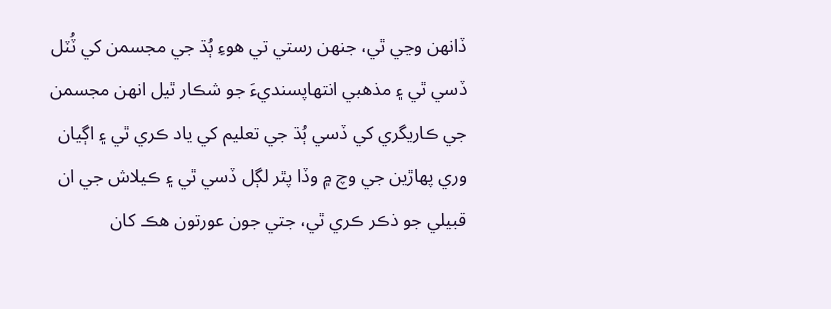ڏانھن وڃي ٿي، جنھن رستي تي ھوءِ ٻُڌ جي مجسمن کي ٽُٽل ڏسي ٿي ۽ مذھبي انتھاپسنديءَ جو شڪار ٿيل انھن مجسمن جي ڪاريگري کي ڏسي ٻُڌ جي تعليم کي ياد ڪري ٿي ۽ اڳيان وري پھاڙين جي وچ ۾ وڏا پٿر لڳل ڏسي ٿي ۽ ڪيلاش جي ان قبيلي جو ذڪر ڪري ٿي، جتي جون عورتون ھڪ کان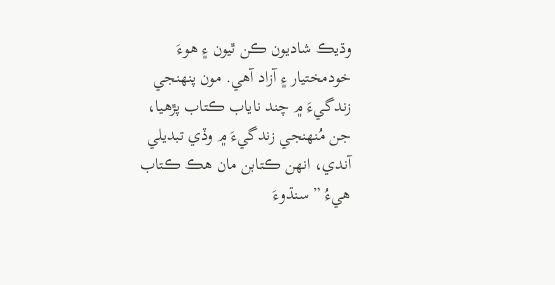وڌيڪ شاديون ڪن ٿيون ۽ ھوءَ خودمختيار ۽ آزاد آھي. مون پنھنجي زندگيءَ ۾ چند ناياب ڪتاب پڙھيا، جن مُنھنجي زندگيءَ ۾ وڏي تبديلي آندي، انھن ڪتابن مان ھڪ ڪتاب ھيءُ ”سنڌوءَ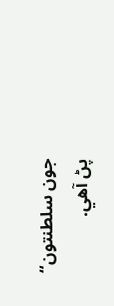جون سلطنتون“ پڻ آھي.